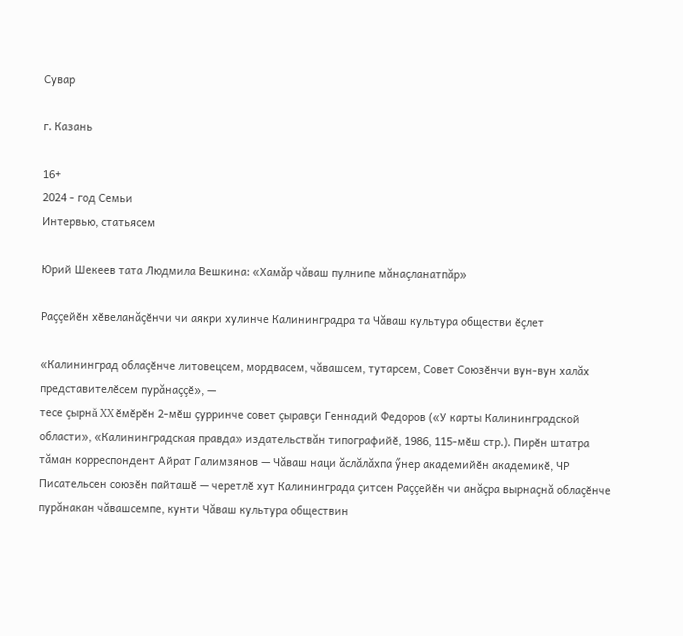Сувар

г. Казань

16+
2024 - год Семьи
Интервью, статьясем

Юрий Шекеев тата Людмила Вешкина: «Хамăр чăваш пулнипе мăнаçланатпăр»

Раççейӗн хӗвеланăçӗнчи чи аякри хулинче Калининградра та Чăваш культура обществи ӗçлет

«Калининград облаçӗнче литовецсем, мордвасем, чăвашсем, тутарсем, Совет Союзӗнчи вун-вун халăх представителӗсем пурăнаççӗ», —
тесе çырнă XX ӗмӗрӗн 2-мӗш çурринче совет çыравçи Геннадий Федоров («У карты Калининградской области», «Калининградская правда» издательствăн типографийӗ, 1986, 115-мӗш стр.). Пирӗн штатра тăман корреспондент Айрат Галимзянов — Чăваш наци ăслăлăхпа ӳнер академийӗн академикӗ, ЧР Писательсен союзӗн пайташӗ — черетлӗ хут Калининграда çитсен Раççейӗн чи анăçра вырнаçнă облаçӗнче пурăнакан чăвашсемпе, кунти Чăваш культура обществин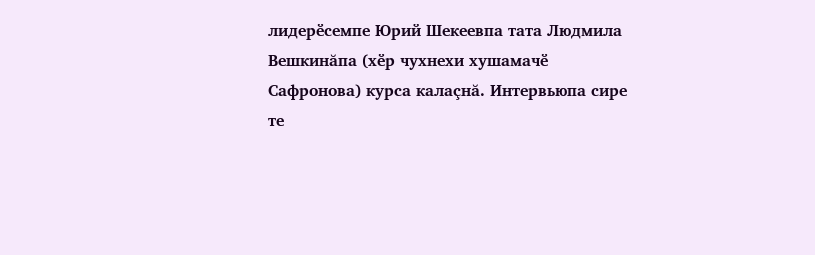лидерӗсемпе Юрий Шекеевпа тата Людмила Вешкинăпа (хӗр чухнехи хушамачӗ Сафронова) курса калаçнă. Интервьюпа сире те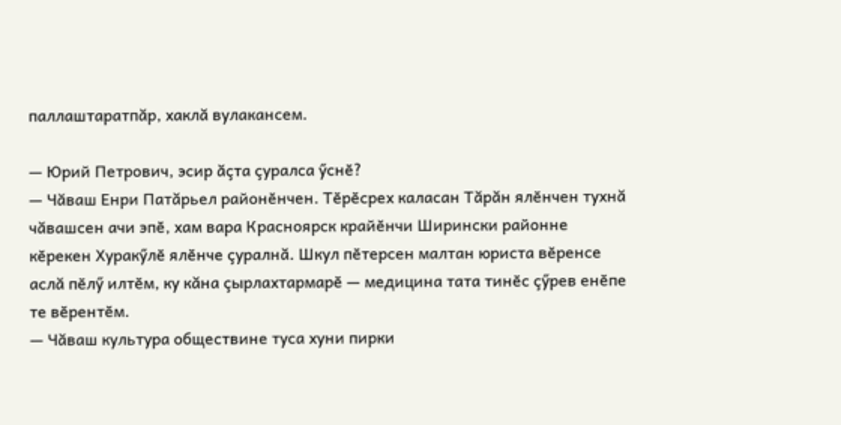паллаштаратпăр, хаклă вулакансем.

— Юрий Петрович, эсир ăçта çуралса ӳснӗ?
— Чăваш Енри Патăрьел районӗнчен. Тӗрӗсрех каласан Тăрăн ялӗнчен тухнă чăвашсен ачи эпӗ, хам вара Красноярск крайӗнчи Ширински районне кӗрекен Хуракӳлӗ ялӗнче çуралнă. Шкул пӗтерсен малтан юриста вӗренсе аслă пӗлӳ илтӗм, ку кăна çырлахтармарӗ — медицина тата тинӗс çӳрев енӗпе те вӗрентӗм.
— Чăваш культура обществине туса хуни пирки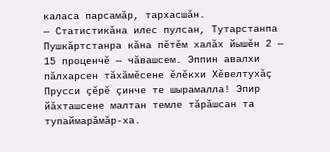каласа парсамăр, тархасшăн.
— Статистикăна илес пулсан, Тутарстанпа Пушкăртстанра кăна пӗтӗм халăх йышӗн 2 — 15 проценчӗ — чăвашсем. Эппин авалхи пăлхарсен тăхăмӗсене ӗлӗкхи Хӗвелтухăç Прусси çӗрӗ çинче те шырамалла! Эпир йăхташсене малтан темле тăрăшсан та тупаймарăмăр-ха.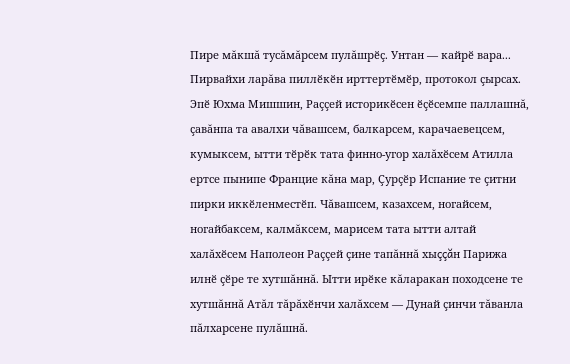Пире мăкшă тусăмăрсем пулăшрӗç. Унтан — кайрӗ вара... Пирвайхи ларăва пиллӗкӗн ирттертӗмӗр, протокол çырсах.
Эпӗ Юхма Мишшин, Раççей историкӗсен ӗçӗсемпе паллашнă, çавăнпа та авалхи чăвашсем, балкарсем, карачаевецсем, кумыксем, ытти тӗрӗк тата финно-угор халăхӗсем Атилла ертсе пынипе Францие кăна мар, Çурçӗр Испание те çитни пирки иккӗленместӗп. Чăвашсем, казахсем, ногайсем, ногайбаксем, калмăксем, марисем тата ытти алтай халăхӗсем Наполеон Раççей çине тапăннă хыççăн Парижа илнӗ çӗре те хутшăннă. Ытти ирӗке кăларакан походсене те хутшăннă Атăл тăрăхӗнчи халăхсем — Дунай çинчи тăванла пăлхарсене пулăшнă.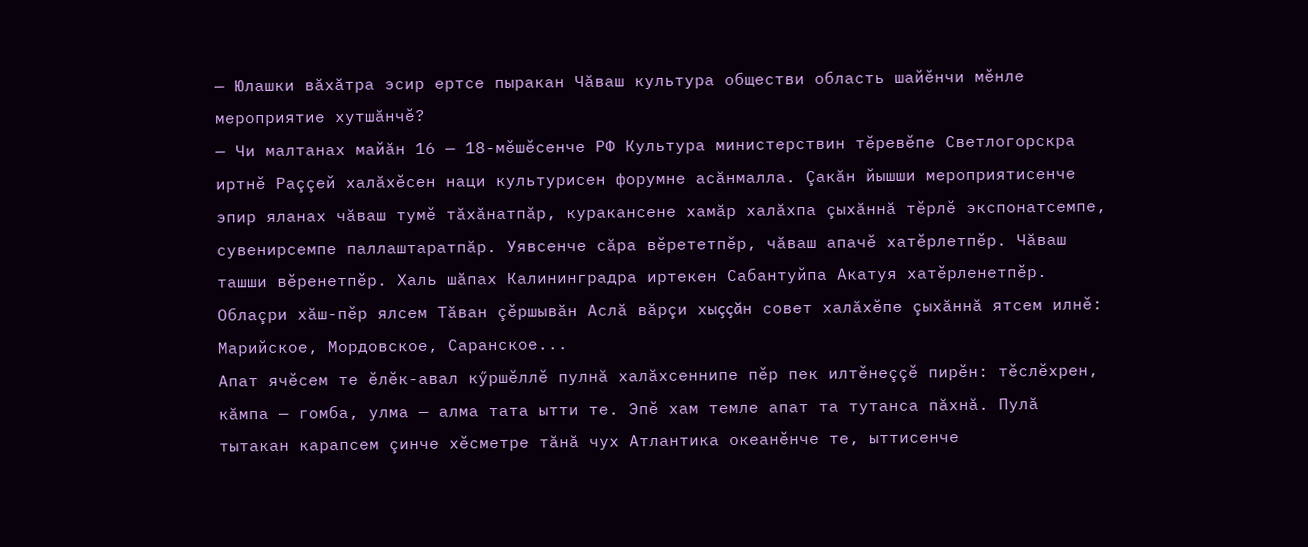— Юлашки вăхăтра эсир ертсе пыракан Чăваш культура обществи область шайӗнчи мӗнле мероприятие хутшăнчӗ?
— Чи малтанах майăн 16 — 18-мӗшӗсенче РФ Культура министерствин тӗревӗпе Светлогорскра иртнӗ Раççей халăхӗсен наци культурисен форумне асăнмалла. Çакăн йышши мероприятисенче эпир яланах чăваш тумӗ тăхăнатпăр, куракансене хамăр халăхпа çыхăннă тӗрлӗ экспонатсемпе, сувенирсемпе паллаштаратпăр. Уявсенче сăра вӗрететпӗр, чăваш апачӗ хатӗрлетпӗр. Чăваш ташши вӗренетпӗр. Халь шăпах Калининградра иртекен Сабантуйпа Акатуя хатӗрленетпӗр. Облаçри хăш-пӗр ялсем Тăван çӗршывăн Аслă вăрçи хыççăн совет халăхӗпе çыхăннă ятсем илнӗ: Марийское, Мордовское, Саранское...
Апат ячӗсем те ӗлӗк-авал кӳршӗллӗ пулнă халăхсеннипе пӗр пек илтӗнеççӗ пирӗн: тӗслӗхрен, кăмпа — гомба, улма — алма тата ытти те. Эпӗ хам темле апат та тутанса пăхнă. Пулă тытакан карапсем çинче хӗсметре тăнă чух Атлантика океанӗнче те, ыттисенче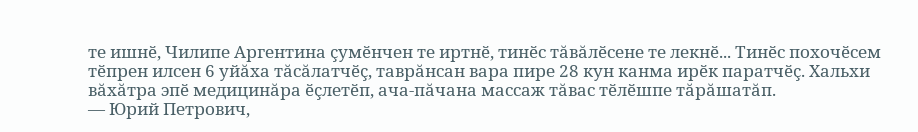те ишнӗ, Чилипе Аргентина çумӗнчен те иртнӗ, тинӗс тăвăлӗсене те лекнӗ... Тинӗс похочӗсем тӗпрен илсен 6 уйăха тăсăлатчӗç, таврăнсан вара пире 28 кун канма ирӗк паратчӗç. Хальхи вăхăтра эпӗ медицинăра ӗçлетӗп, ача-пăчана массаж тăвас тӗлӗшпе тăрăшатăп.
— Юрий Петрович,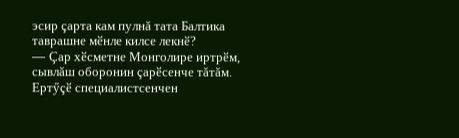эсир çарта кам пулнă тата Балтика таврашне мӗнле килсе лекнӗ?
— Çар хӗсметне Монголире иртрӗм, сывлăш оборонин çарӗсенче тăтăм. Ертӳçӗ специалистсенчен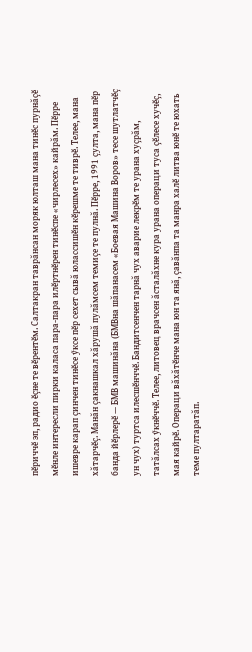пӗриччӗ эп, радио ӗçне те вӗрентӗм. Салтакран таврăнсан моряк юлташ мана тинӗс пурнăçӗ мӗнле интересли пирки каласа пара-пара илӗртнӗрен тинӗспе «чирлесех» кайрăм. Пӗрре ишевре карап çинчен тинӗсе ӳксе пӗр сехет сывă юлассишӗн кӗрешме те тиврӗ. Телее, мана хăтарчӗç. Манăн çакнашкал хăрушă пулăмсем темиçе те пулнă. Пӗрре, 1991 çулта, мана пӗр банда йӗрлерӗ — БМВ машинăна (БМВна шăпанасем «Боевая Машина Воров» тесе шутлатчӗç ун чух) туртса илесшӗнччӗ. Бандитсенчен тарнă чух аварие лекрӗм те урана хуçрăм, татăлсах ӳкнӗччӗ. Телее, литовец врачсен ăсталăхне кура урана операци туса çӗлесе хучӗç, мая кайрӗ. Операци вăхăтӗнче мана юн та янă, çавăнпа та манра халӗ литва юнӗ те юхать теме пултаратăп.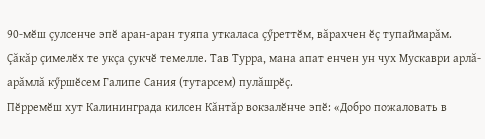90-мӗш çулсенче эпӗ аран-аран туяпа уткаласа çӳреттӗм, вăрахчен ӗç тупаймарăм. Çăкăр çимелӗх те укçа çукчӗ темелле. Тав Турра, мана апат енчен ун чух Мускаври арлă-арăмлă кӳршӗсем Галипе Сания (тутарсем) пулăшрӗç.
Пӗрремӗш хут Калининграда килсен Кăнтăр вокзалӗнче эпӗ: «Добро пожаловать в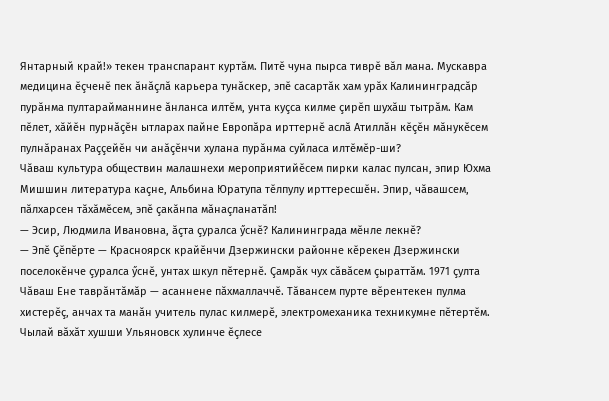Янтарный край!» текен транспарант куртăм. Питӗ чуна пырса тиврӗ вăл мана. Мускавра медицина ӗçченӗ пек ăнăçлă карьера тунăскер, эпӗ сасартăк хам урăх Калининградсăр пурăнма пултарайманнине ăнланса илтӗм, унта куçса килме çирӗп шухăш тытрăм. Кам пӗлет, хăйӗн пурнăçӗн ытларах пайне Европăра ирттернӗ аслă Атиллăн кӗçӗн мăнукӗсем пулнăранах Раççейӗн чи анăçӗнчи хулана пурăнма суйласа илтӗмӗр-ши?
Чăваш культура обществин малашнехи мероприятийӗсем пирки калас пулсан, эпир Юхма Мишшин литература каçне, Альбина Юратупа тӗлпулу ирттересшӗн. Эпир, чăвашсем, пăлхарсен тăхăмӗсем, эпӗ çакăнпа мăнаçланатăп!
— Эсир, Людмила Ивановна, ăçта çуралса ӳснӗ? Калининграда мӗнле лекнӗ?
— Эпӗ Çӗпӗрте — Красноярск крайӗнчи Дзержински районне кӗрекен Дзержински поселокӗнче çуралса ӳснӗ, унтах шкул пӗтернӗ. Çамрăк чух сăвăсем çыраттăм. 1971 çулта Чăваш Ене таврăнтăмăр — асаннене пăхмаллаччӗ. Тăвансем пурте вӗрентекен пулма хистерӗç, анчах та манăн учитель пулас килмерӗ, электромеханика техникумне пӗтертӗм. Чылай вăхăт хушши Ульяновск хулинче ӗçлесе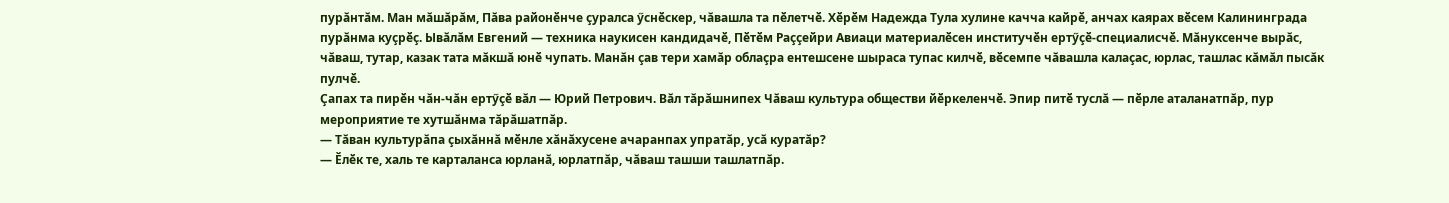пурăнтăм. Ман мăшăрăм, Пăва районӗнче çуралса ӳснӗскер, чăвашла та пӗлетчӗ. Хӗрӗм Надежда Тула хулине качча кайрӗ, анчах каярах вӗсем Калининграда пурăнма куçрӗç. Ывăлăм Евгений — техника наукисен кандидачӗ, Пӗтӗм Раççейри Авиаци материалӗсен институчӗн ертӳçӗ-специалисчӗ. Мăнуксенче вырăс, чăваш, тутар, казак тата мăкшă юнӗ чупать. Манăн çав тери хамăр облаçра ентешсене шыраса тупас килчӗ, вӗсемпе чăвашла калаçас, юрлас, ташлас кăмăл пысăк пулчӗ.
Çапах та пирӗн чăн-чăн ертӳçӗ вăл — Юрий Петрович. Вăл тăрăшнипех Чăваш культура обществи йӗркеленчӗ. Эпир питӗ туслă — пӗрле аталанатпăр, пур мероприятие те хутшăнма тăрăшатпăр.
— Тăван культурăпа çыхăннă мӗнле хăнăхусене ачаранпах упратăр, усă куратăр?
— Ӗлӗк те, халь те карталанса юрланă, юрлатпăр, чăваш ташши ташлатпăр.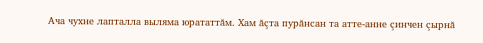Ача чухне лапталла выляма юрататтăм. Хам ăçта пурăнсан та атте-анне çинчен çырнă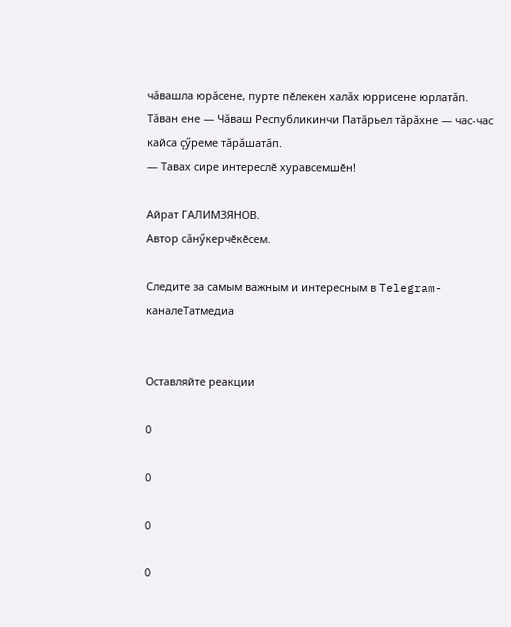чăвашла юрăсене, пурте пӗлекен халăх юррисене юрлатăп. Тăван ене — Чăваш Республикинчи Патăрьел тăрăхне — час-час кайса çӳреме тăрăшатăп.
— Тавах сире интереслӗ хуравсемшӗн!

Айрат ГАЛИМЗЯНОВ.
Автор сăнӳкерчӗкӗсем.

Следите за самым важным и интересным в Telegram-каналеТатмедиа


Оставляйте реакции

0

0

0

0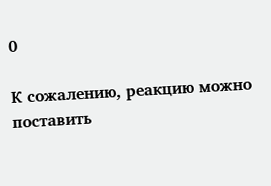0

К сожалению, реакцию можно поставить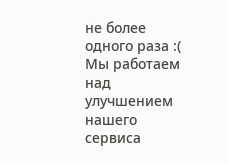не более одного раза :(
Мы работаем над улучшением нашего сервиса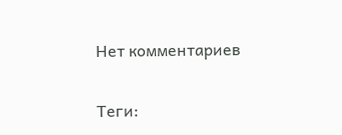Нет комментариев

Теги: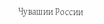Чувашии России